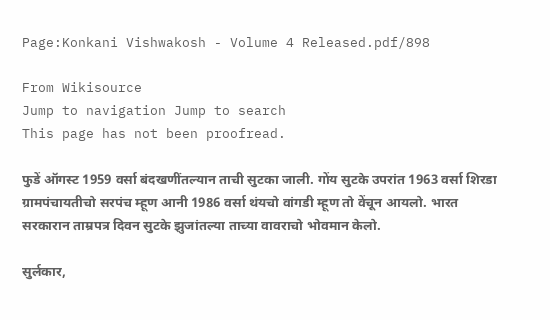Page:Konkani Vishwakosh - Volume 4 Released.pdf/898

From Wikisource
Jump to navigation Jump to search
This page has not been proofread.

फुडें ऑगस्ट 1959 वर्सा बंदखणींतल्यान ताची सुटका जाली. गोंय सुटके उपरांत 1963 वर्सा शिरडा ग्रामपंचायतीचो सरपंच म्हूण आनी 1986 वर्सा थंयचो वांगडी म्हूण तो वेंचून आयलो. भारत सरकारान ताम्रपत्र दिवन सुटके झुजांतल्या ताच्या वावराचो भोवमान केलो.

सुर्लकार,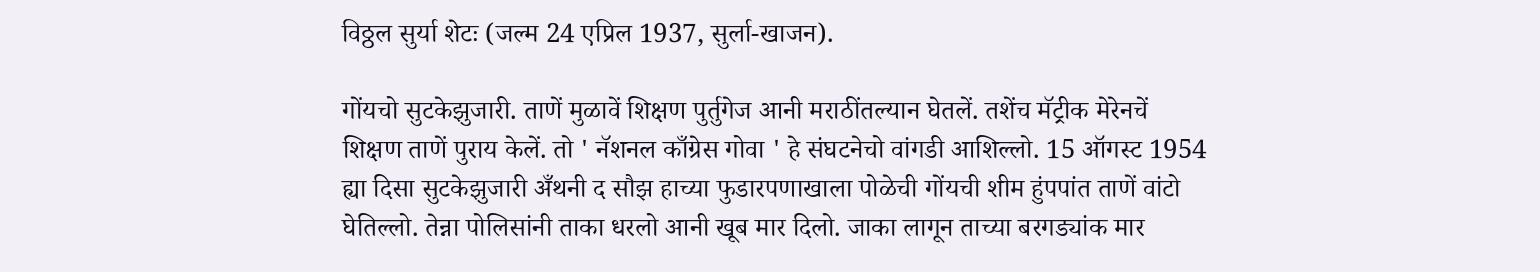विठ्ठल सुर्या शेटः (जल्म 24 एप्रिल 1937, सुर्ला-खाजन).

गोंयचो सुटकेझुजारी. ताणें मुळावें शिक्षण पुर्तुगेज आनी मराठींतल्यान घेतलें. तशेंच मॅट्रीक मेरेनचें शिक्षण ताणें पुराय केलें. तो ' नॅशनल काँग्रेस गोवा ' हे संघटनेचो वांगडी आशिल्लो. 15 ऑगस्ट 1954 ह्या दिसा सुटकेझुजारी अँथनी द सौझ हाच्या फुडारपणाखाला पोळेची गोंयची शीम हुंपपांत ताणें वांटो घेतिल्लो. तेन्ना पोलिसांनी ताका धरलो आनी खूब मार दिलो. जाका लागून ताच्या बरगड्यांक मार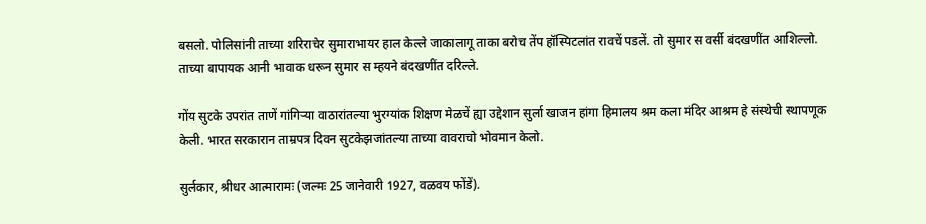बसलो. पोलिसांनी ताच्या शरिराचेर सुमाराभायर हाल केल्ले जाकालागू ताका बरोच तेंप हॉस्पिटलांत रावचें पडलें. तो सुमार स वर्सी बंदखणींत आशिल्लो. ताच्या बापायक आनी भावाक धरून सुमार स म्हयने बंदखणींत दरिल्ले.

गोंय सुटके उपरांत ताणें गांगिऱ्या वाठारांतल्या भुरग्यांक शिक्षण मेळचें ह्या उद्देशान सुर्ला खाजन हांगा हिमालय श्रम कला मंदिर आश्रम हे संस्थेची स्थापणूक केली. भारत सरकारान ताम्रपत्र दिवन सुटकेझजांतल्या ताच्या वावराचो भोवमान केलो.

सुर्लकार, श्रीधर आत्मारामः (जल्मः 25 जानेवारी 1927, वळवय फोंडें).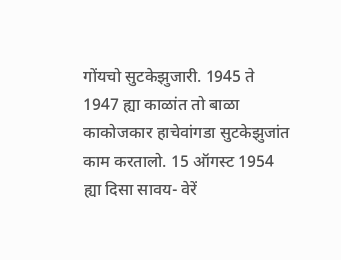गोंयचो सुटकेझुजारी. 1945 ते 1947 ह्या काळांत तो बाळा काकोजकार हाचेवांगडा सुटकेझुजांत काम करतालो. 15 ऑगस्ट 1954 ह्या दिसा सावय- वेरें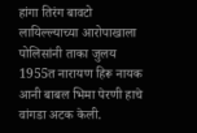हांगा तिरंग बावटो लायिल्ल्याच्या आरोपाखाला पोलिसांनी ताका जुलय 1955त नारायण हिरू नायक आनी बाबल भिमा पेरणी हाचे वांगडा अटक केली.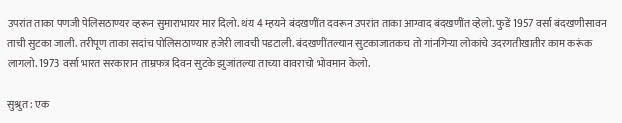उपरांत ताका पणजी पेलिसठाण्यर व्हरून सुमाराभायर मार दिलो. थंय 4 म्हयने बंदखणींत दवरून उपरांत ताका आग्वाद बंदखणींत व्हेलो. फुडें 1957 वर्सा बंदखणीसावन ताची सुटका जाली. तरीपूण ताका सदांच पोलिसठाण्यार हजेरी लावची पडटाली. बंदखणींतल्यान सुटकाजातकच तो गांनगिऱ्या लोकांचे उदरगतीखातीर काम करूंक लागलो. 1973 वर्सा भारत सरकारान ताम्रफत्र दिवन सुटके झुजांतल्या ताच्या वावराचो भोवमान केलो.

सुश्रुत : एक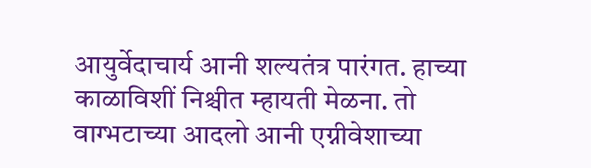आयुर्वेदाचार्य आनी शल्यतंत्र पारंगत. हाच्या काळाविशीं निश्चीत म्हायती मेळना. तो वाग्भटाच्या आदलो आनी एग्नीवेशाच्या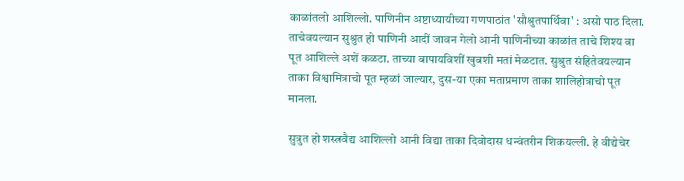काळांतलो आशिल्लो. पाणिनीन अष्टाध्यायीच्या गणपाठांत 'सौश्रुतपार्थिवा' : असो पाठ दिला. ताचेवयल्यान सुश्रुत हो पाणिनी आदीं जावन गेलो आनी पाणिनीच्या काळांत ताचे शिश्य वा पूत आशिल्ले अशें कळटा. ताच्या बापायविशीं खुबशी मतां मेळटात. सुश्रुत संहितेवयल्यान ताका विश्वामित्राचो पूत म्हळां जाल्यार, दुस-या एका मताप्रमाण ताका शालिहोत्राचो पूत मानला.

सुत्रुत हो शस्त्रवैद्य आशिल्लो आनी विद्या ताका दिवोदास धन्वंतरीन शिकयल्ली. हे वीद्येचेर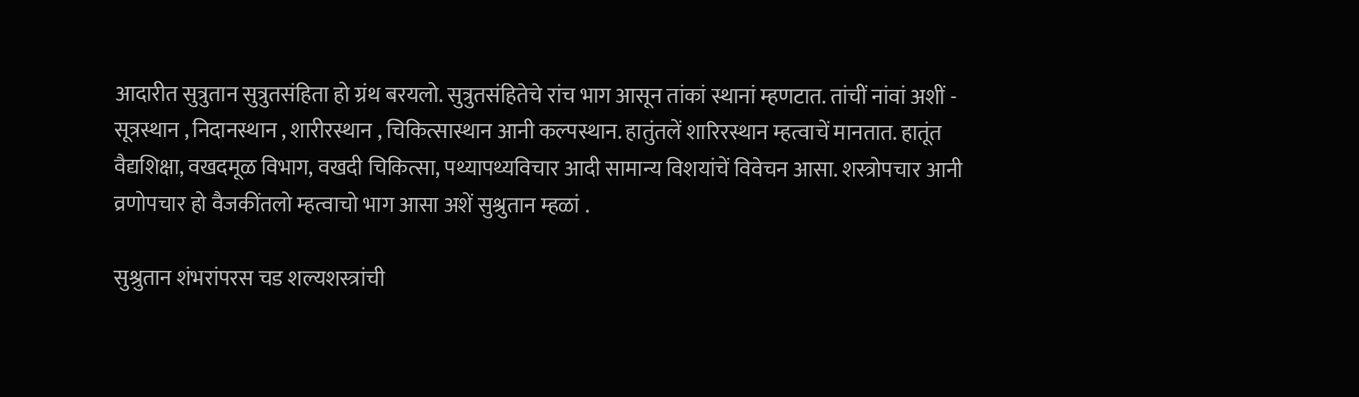आदारीत सुत्रुतान सुत्रुतसंहिता हो ग्रंथ बरयलो. सुत्रुतसंहितेचे रांच भाग आसून तांकां स्थानां म्हणटात. तांचीं नांवां अशीं - सूत्रस्थान , निदानस्थान , शारीरस्थान , चिकित्सास्थान आनी कल्पस्थान. हातुंतलें शारिरस्थान म्हत्वाचें मानतात. हातूंत वैद्यशिक्षा, वखदमूळ विभाग, वखदी चिकित्सा, पथ्यापथ्यविचार आदी सामान्य विशयांचें विवेचन आसा. शस्त्रोपचार आनी व्रणोपचार हो वैजकींतलो म्हत्वाचो भाग आसा अशें सुश्रुतान म्हळां .

सुश्रुतान शंभरांपरस चड शल्यशस्त्रांची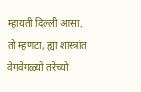म्हायती दिल्ली आसा. तो म्हणटा, ह्या शास्त्रांत वेगवेगळ्यो तरेच्यो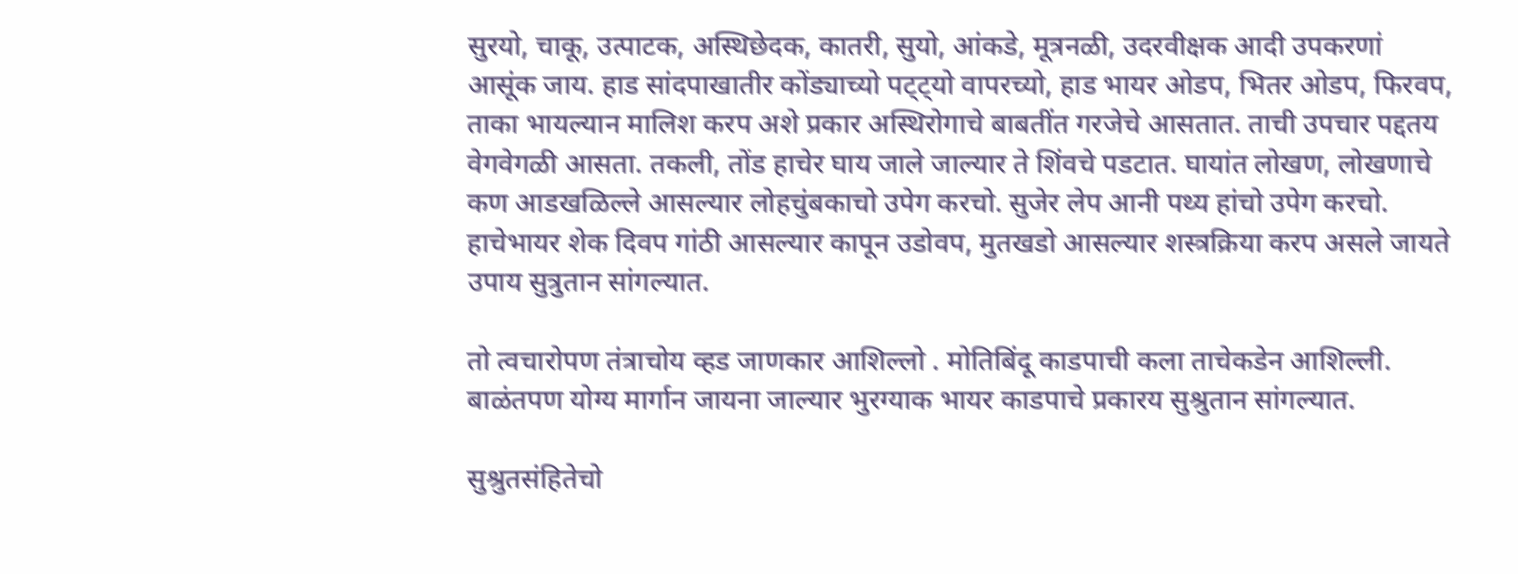सुरयो, चाकू, उत्पाटक, अस्थिछेदक, कातरी, सुयो, आंकडे, मूत्रनळी, उदरवीक्षक आदी उपकरणां आसूंक जाय. हाड सांदपाखातीर कोंड्याच्यो पट्ट्यो वापरच्यो, हाड भायर ओडप, भितर ओडप, फिरवप, ताका भायल्यान मालिश करप अशे प्रकार अस्थिरोगाचे बाबतींत गरजेचे आसतात. ताची उपचार पद्दतय वेगवेगळी आसता. तकली, तोंड हाचेर घाय जाले जाल्यार ते शिंवचे पडटात. घायांत लोखण, लोखणाचे कण आडखळिल्ले आसल्यार लोहचुंबकाचो उपेग करचो. सुजेर लेप आनी पथ्य हांचो उपेग करचो. हाचेभायर शेक दिवप गांठी आसल्यार कापून उडोवप, मुतखडो आसल्यार शस्त्रक्रिया करप असले जायते उपाय सुत्रुतान सांगल्यात.

तो त्वचारोपण तंत्राचोय व्हड जाणकार आशिल्लो . मोतिबिंदू काडपाची कला ताचेकडेन आशिल्ली. बाळंतपण योग्य मार्गान जायना जाल्यार भुरग्याक भायर काडपाचे प्रकारय सुश्रुतान सांगल्यात.

सुश्रुतसंहितेचो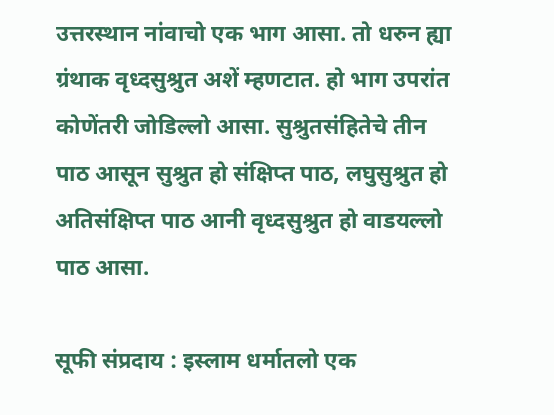उत्तरस्थान नांवाचो एक भाग आसा. तो धरुन ह्या ग्रंथाक वृध्दसुश्रुत अशें म्हणटात. हो भाग उपरांत कोणेंतरी जोडिल्लो आसा. सुश्रुतसंहितेचे तीन पाठ आसून सुश्रुत हो संक्षिप्त पाठ, लघुसुश्रुत हो अतिसंक्षिप्त पाठ आनी वृध्दसुश्रुत हो वाडयल्लो पाठ आसा.

सूफी संप्रदाय : इस्लाम धर्मातलो एक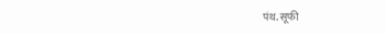पंथ. सूफी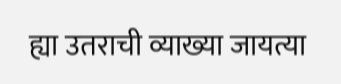ह्या उतराची व्याख्या जायत्या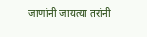जाणांनी जायत्या तरांनी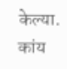केल्या. कांय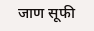जाण सूफी